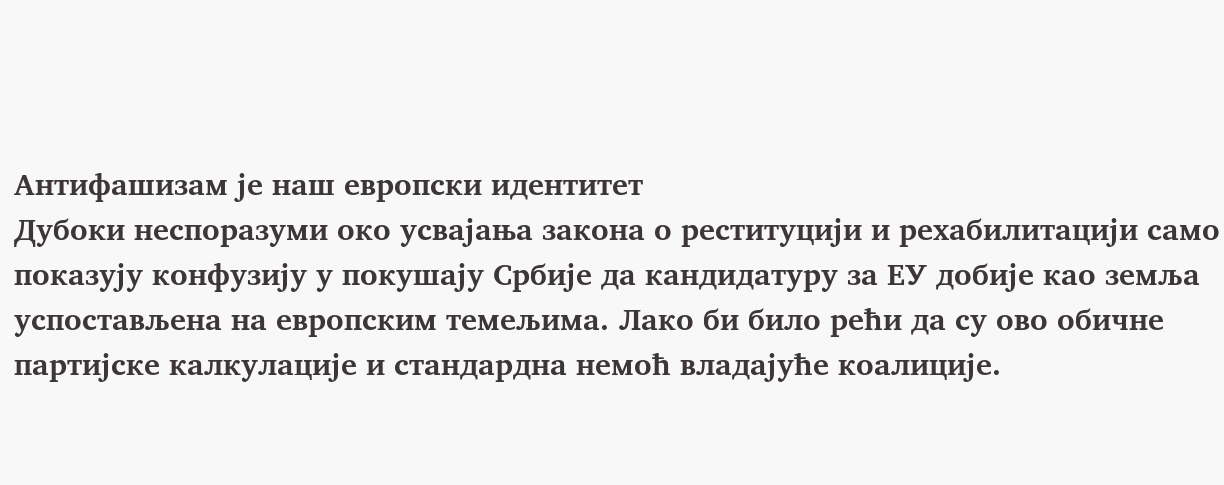Антифашизам је наш европски идентитет
Дубоки неспоразуми око усвајања закона о реституцији и рехабилитацији само показују конфузију у покушају Србије да кандидатуру за ЕУ добије као земља успостављена на европским темељима. Лако би било рећи да су ово обичне партијске калкулације и стандардна немоћ владајуће коалиције.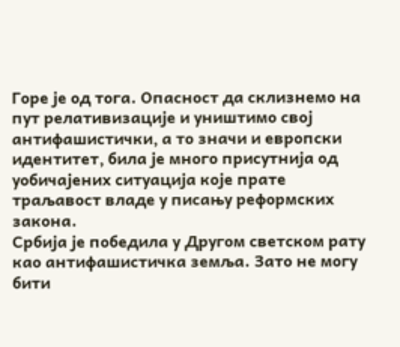Горе је од тога. Опасност да склизнемо на пут релативизације и уништимо свој антифашистички, а то значи и европски идентитет, била је много присутнија од уобичајених ситуација које прате траљавост владе у писању реформских закона.
Србија је победила у Другом светском рату као антифашистичка земља. Зато не могу бити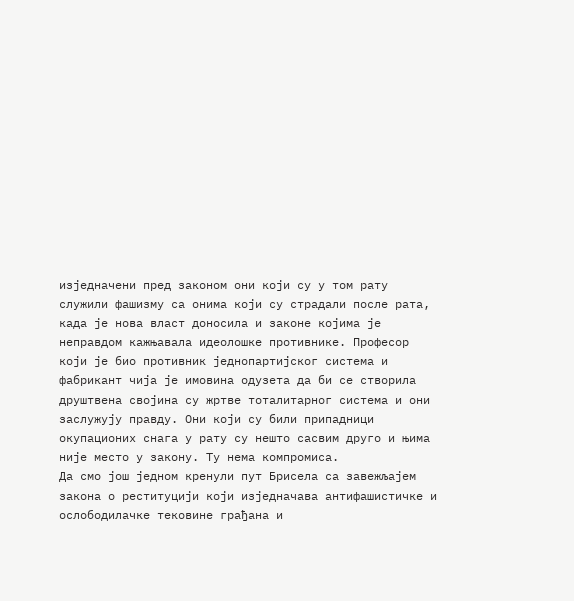изједначени пред законом они који су у том рату служили фашизму са онима који су страдали после рата, када је нова власт доносила и законе којима је неправдом кажњавала идеолошке противнике. Професор који је био противник једнопартијског система и фабрикант чија је имовина одузета да би се створила друштвена својина су жртве тоталитарног система и они заслужују правду. Они који су били припадници окупационих снага у рату су нешто сасвим друго и њима није место у закону. Ту нема компромиса.
Да смо још једном кренули пут Брисела са завежљајем закона о реституцији који изједначава антифашистичке и ослободилачке тековине грађана и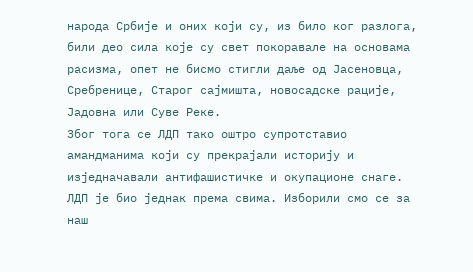народа Србије и оних који су, из било ког разлога, били део сила које су свет покоравале на основама расизма, опет не бисмо стигли даље од Јасеновца, Сребренице, Старог сајмишта, новосадске рације, Јадовна или Суве Реке.
Због тога се ЛДП тако оштро супротставио амандманима који су прекрајали историју и изједначавали антифашистичке и окупационе снаге. ЛДП је био једнак према свима. Изборили смо се за наш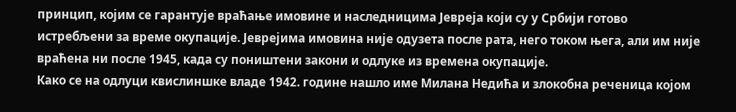принцип, којим се гарантује враћање имовине и наследницима Јевреја који су у Србији готово истребљени за време окупације. Јеврејима имовина није одузета после рата, него током њега, али им није враћена ни после 1945, када су поништени закони и одлуке из времена окупације.
Како се на одлуци квислиншке владе 1942. године нашло име Милана Недића и злокобна реченица којом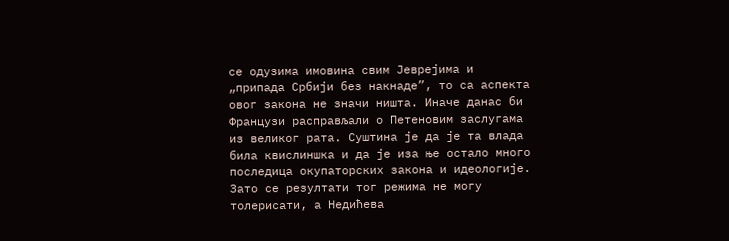се одузима имовина свим Јеврејима и „припада Србији без накнаде”, то са аспекта овог закона не значи ништа. Иначе данас би Французи расправљали о Петеновим заслугама из великог рата. Суштина је да је та влада била квислиншка и да је иза ње остало много последица окупаторских закона и идеологије. Зато се резултати тог режима не могу толерисати, а Недићева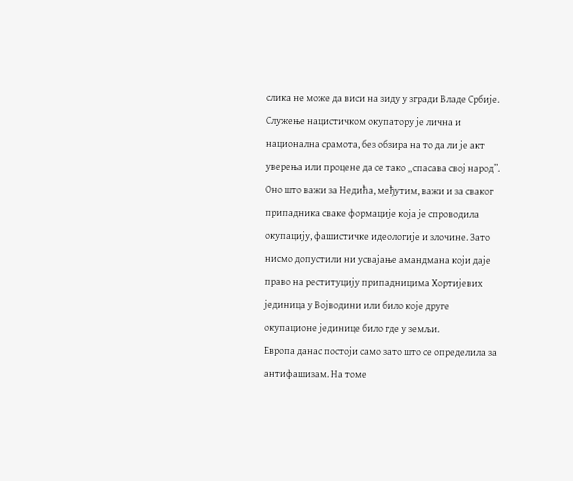слика не може да виси на зиду у згради Владе Србије.
Служење нацистичком окупатору је лична и национална срамота, без обзира на то да ли је акт уверења или процене да се тако „спасава свој народ”. Оно што важи за Недића, међутим, важи и за сваког припадника сваке формације која је спроводила окупацију, фашистичке идеологије и злочине. Зато нисмо допустили ни усвајање амандмана који даје право на реституцију припадницима Хортијевих јединица у Војводини или било које друге окупационе јединице било где у земљи.
Европа данас постоји само зато што се определила за антифашизам. На томе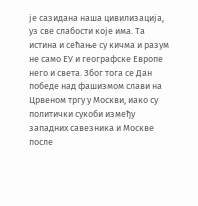је сазидана наша цивилизација, уз све слабости које има. Та истина и сећање су кичма и разум не само ЕУ и географске Европе него и света. Због тога се Дан победе над фашизмом слави на Црвеном тргу у Москви, иако су политички сукоби између западних савезника и Москве после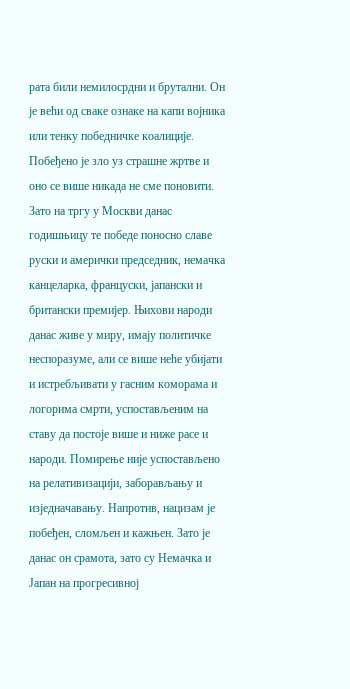рата били немилосрдни и брутални. Он је већи од сваке ознаке на капи војника или тенку победничке коалиције. Побеђено је зло уз страшне жртве и оно се више никада не сме поновити.
Зато на тргу у Москви данас годишњицу те победе поносно славе руски и амерички председник, немачка канцеларка, француски, јапански и британски премијер. Њихови народи данас живе у миру, имају политичке неспоразуме, али се више неће убијати и истребљивати у гасним коморама и логорима смрти, успостављеним на ставу да постоје више и ниже расе и народи. Помирење није успостављено на релативизацији, заборављању и изједначавању. Напротив, нацизам је побеђен, сломљен и кажњен. Зато је данас он срамота, зато су Немачка и Јапан на прогресивној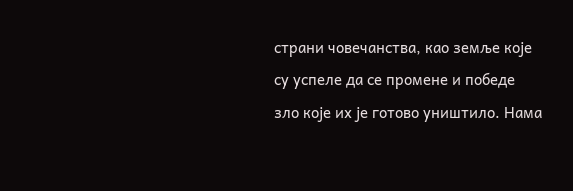страни човечанства, као земље које су успеле да се промене и победе зло које их је готово уништило. Нама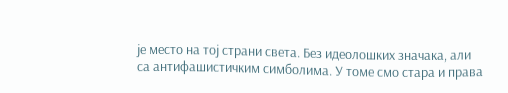је место на тој страни света. Без идеолошких значака, али са антифашистичким симболима. У томе смо стара и права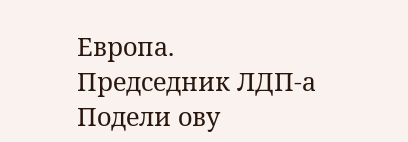Европа.
Председник ЛДП-а
Подели ову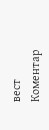вест
Комeнтар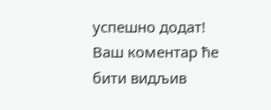успeшно додат!
Ваш комeнтар ћe бити видљив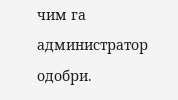чим га администратор одобри.